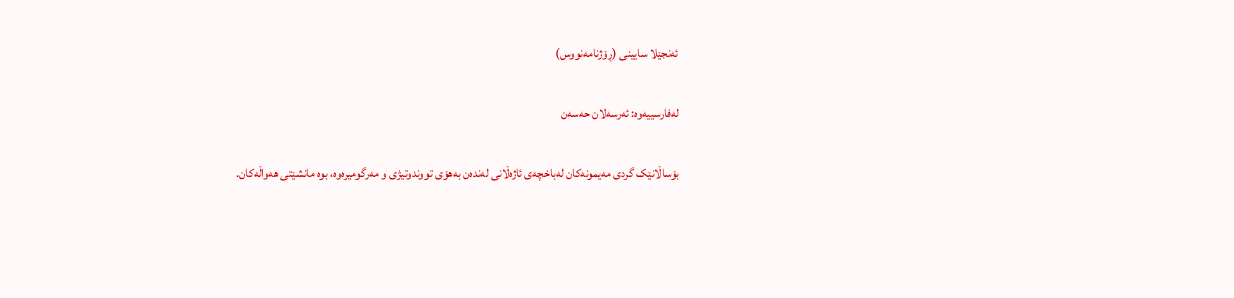ئەنجێلا سایینی (ڕۆژنامەنووس)

لەفارسییەوە: ئەرسەلان حەسەن

بۆساڵانێک گردی مەیمونەکان لەباخچەی ئاژەڵانی لەندەن بەهۆی تووندوتیژی و مەرگومیرەوە، بوە مانشێتی هەواڵەکان.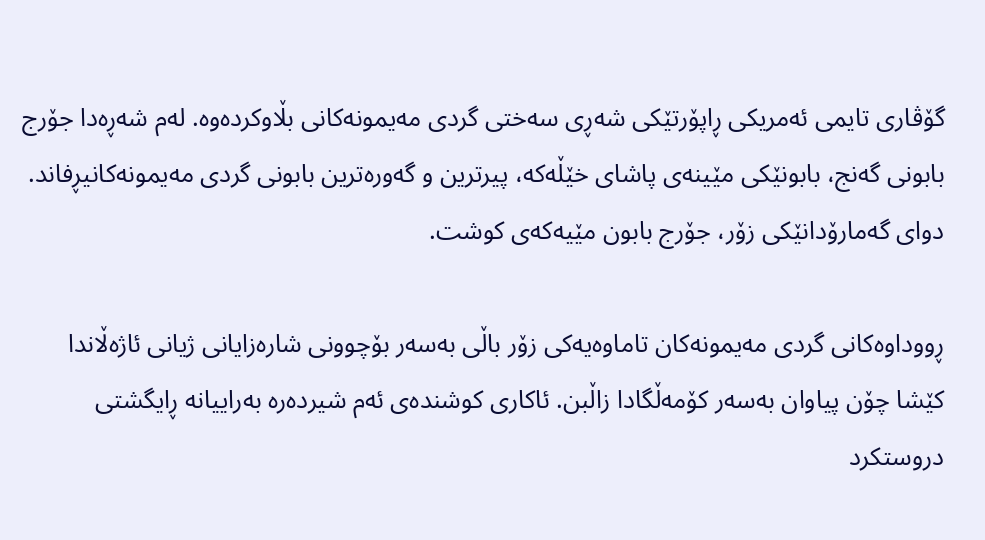گۆڤاری تایمی ئەمریکی ڕاپۆرتێکی شەڕی سەختی گردی مەیمونەکانی بڵاوکردەوە. لەم شەڕەدا جۆرج بابونی گەنج، بابونێکی مێینەی پاشای خێڵەکە، پیرترین و گەورەترین بابونی گردی مەیمونەکانیڕفاند. دوای گەمارۆدانێکی زۆر، جۆرج بابون مێیەکەی کوشت.

ڕووداوەکانی گردی مەیمونەکان تاماوەیەکی زۆر باڵی بەسەر بۆچوونی شارەزایانی ژیانی ئاژەڵاندا کێشا چۆن پیاوان بەسەر کۆمەڵگادا زاڵبن. ئاکاری کوشندەی ئەم شیردەرە بەراییانە ڕایگشتی دروستکرد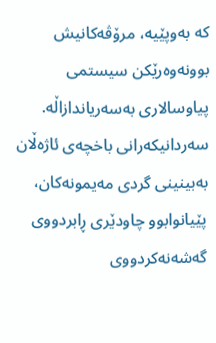کە بەوپێیە، مرۆڤەکانیش بوونەوەرێکن سیستمی پیاوسالاری بەسەریاندازاڵە. سەردانیکەرانی باخچەی ئاژەڵان بەبینینی گردی مەیمونەکان، پێیانوابوو چاودێری ڕابردووی گەشەنەکردووی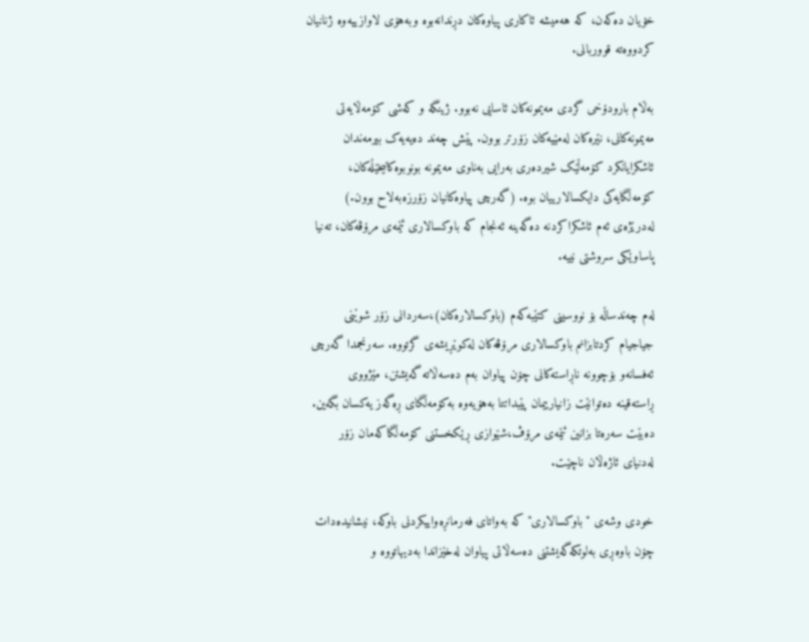خۆیان دەکەن، کە هەمیشە ئاکاری پیاوەکان دڕندانەبوە وبەهۆی لاوازییەوە ژنانیان کردووەتە قووربانی.

بەڵام بارودۆخی گردی مەیمونەکان ئاسایی نەبوو. ژینگە و کەشی کۆمەڵایەتی مەیمونەکانی، نێرەکان لەمێیەکان زۆرتر بوون. پێش چەند دەیەیەک بیرمەندان ئاشکرایانکرد کۆمەڵێک شیردەری بەرایی بەناوی مەیمونە بونوبوەکانیخێڵەکان، کۆمەڵگایەکی دایکسالارییان بوە. (گەرچی پیاوەکانیان زۆرزەبەلاح بوون.) لەدرێژەی ئەم ئاشکراکردنە دەگەینە ئەنجام کە باوکسالاری ئێمەی مرۆڤەکان، تەنیا پاساوێکی سروشتی نییە.

لەم چەندساڵە بۆ نووسینی کتێبەکەم (باوکسالارەکان)،سەردانی زۆر شوێنی جیاجیام کردتابزانم باوکسالاری مرۆڤەکان لەکوێڕیشەی گرتووە. سەرنجمدا گەرچی ئەفسانەو بۆچوونە ناڕاستەکانی چۆن پیاوان بەم دەسەڵاتە گەیشتن، مێژووی ڕاستەقینە دەتوانێت زانیارییمان پێبداتتا بەهۆیەوە بەکۆمەڵگای ڕەگەز یەکسان بگەین. دەبێت سەرەتا بزانین ئێمەی مرۆڤ،شێوازی ڕێکخستنی کۆمەڵگاکەمان زۆر لەدنیای ئاژەڵان ناچێت.

خودی وشەی "باوکسالاری" کە بەواتای فەرمانڕەواییکردنی باوکە، نیشانیدەدات چۆن باوەڕی بەلوتکەگەیشتنی دەسەڵاتی پیاوان لەخێزاندا بەدیهاتووە و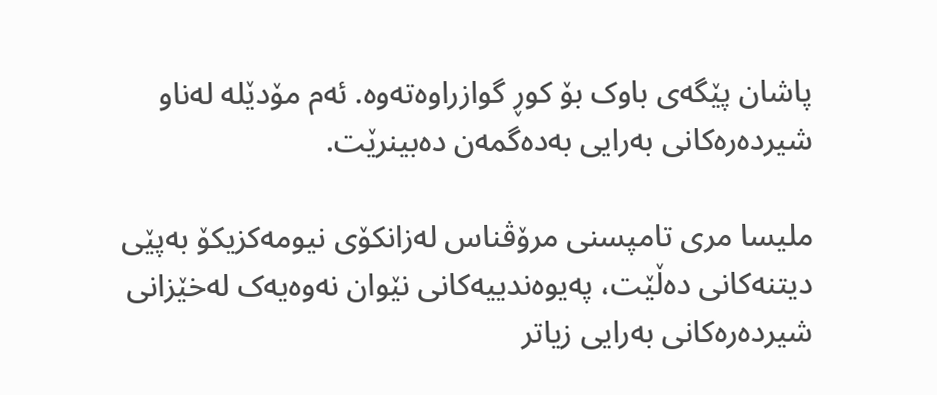پاشان پێگەی باوک بۆ کوڕ گوازراوەتەوە. ئەم مۆدێلە لەناو شیردەرەکانی بەرایی بەدەگمەن دەبینرێت.

ملیسا مری تامپسنی مرۆڤناس لەزانکۆی نیومەکزیکۆ بەپێی دیتنەکانی دەڵێت، پەیوەندییەکانی نێوان نەوەیەک لەخێزانی شیردەرەکانی بەرایی زیاتر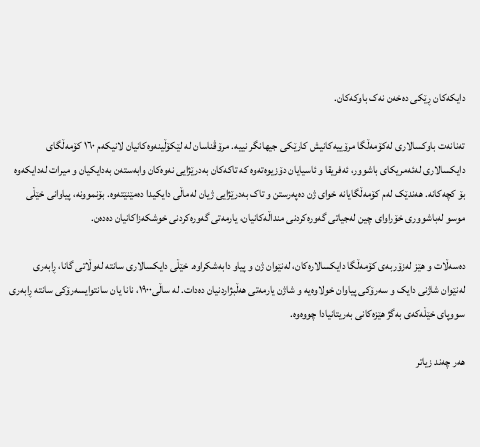دایکەکان ڕێکی دەخەن نەک باوکەکان.

تەنانەت باوکسالاری لەکۆمەڵگا مرۆییەکانیش کارێکی جیهانگر نییە. مرۆڤناسان لە لێکۆڵینەوەکانیان لانیکەم ١٦٠ کۆمەڵگای دایکسالاری لەئەمریکای باشوور، ئەفریقا و ئاسیایان دۆزیوەتەوە کە تاکەکان بەدرێژایی نەوەکان وابەستەن بەدایکیان و میرات لەدایکەوە بۆ کچەکانە. هەندێک لەم کۆمەڵگایانە خوای ژن دەپەرستن و تاک بەدرێژایی ژیان لەماڵی دایکیدا دەمێنێتەوە. بۆنموونە، پیاوانی خێڵی موسو لەباشووری خۆراوای چین لەجیاتی گەورەکردنی منداڵەکانیان، یارمەتی گەورەکردنی خوشکەزاکانیان دەدەن.

دەسەڵات و هێز لەزۆربەی کۆمەڵگا دایکسالارەکان، لەنێوان ژن و پیاو دابەشکراوە. خێڵی دایکسالاری سانتە لەوڵاتی گانا، ڕابەری لەنێوان شاژنی دایک و سەرۆکی پیاوان خولاوەیە و شاژن یارمەتی هەڵبژاردنیان دەدات. لە ساڵی١٩٠٠، نانا یان سانتوایسەرۆکی سانتە ڕابەری سووپای خێڵەکەی بەگژ هێزەکانی بەریتانیادا چووەوە.

هەر چەند زیاتر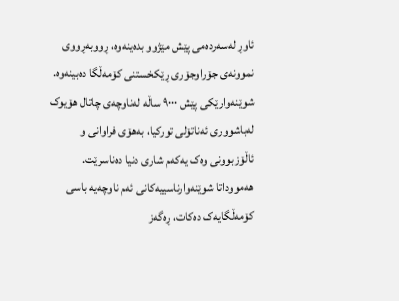ئاوڕ لەسەردەمی پێش مێژوو بدەینەوە، ڕووبەڕووی نموونەی جۆراوجۆری ڕێکخستنی کۆمەڵگا دەبینەوە. شوێنەوارێکی پێش ٩٠٠٠ ساڵە لەناوچەی چاتال هۆیوک لەباشووری ئەناتۆلی تورکیا، بەهۆی فراوانی و ئاڵۆزبوونی وەک یەکەم شاری دنیا دەناسرێت. هەمووداتا شوێنەوارناسییەکانی ئەم ناوچەیە باسی کۆمەڵگایەک دەکات، ڕەگەز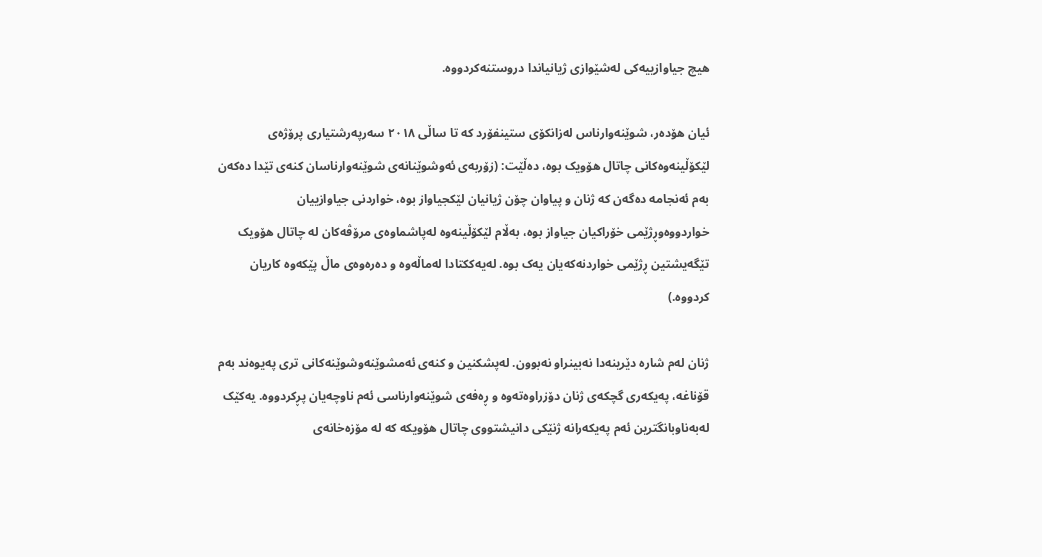هیچ جیاوازییەکی لەشێوازی ژیانیاندا دروستنەکردووە.

ئیان هۆدەر، شوێنەوارناس لەزانکۆی ستینفۆرد کە تا ساڵی ٢٠١٨ سەرپەرشتیاری پرۆژەی لێکۆڵینەوەکانی چاتال هۆویک بوە، دەڵێت: (زۆربەی ئەوشوێنانەی شوێنەوارناسان کنەی تێدا دەکەن بەم ئەنجامە دەگەن کە ژنان و پیاوان چۆن ژیانیان لێکجیاواز بوە، خواردنی جیاوازییان خواردووەوڕژێمی خۆراکیان جیاواز بوە، بەڵام لێکۆڵینەوە لەپاشماوەی مرۆڤەکان لە چاتال هۆویک تێگەیشتین ڕژێمی خواردنەکەیان یەک بوە. لەیەککتادا لەماڵەوە و دەرەوەی ماڵ پێکەوە کاریان کردووە.)

ژنان لەم شارە دێرینەدا نەبینراو نەبوون. لەپشکنین و کنەی ئەمشوێنەوشوێنەکانی تری پەیوەند بەم قۆناغە، پەیکەری گچکەی ژنان دۆزراوەتەوە و ڕەفەی شوێنەوارناسی ئەم ناوچەیان پڕکردووە. یەکێک لەبەناوبانگترین ئەم پەیکەرانە ژنێکی دانیشتووی چاتال هۆویکە کە لە مۆزەخانەی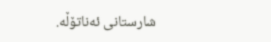شارستانی ئەناتۆڵە.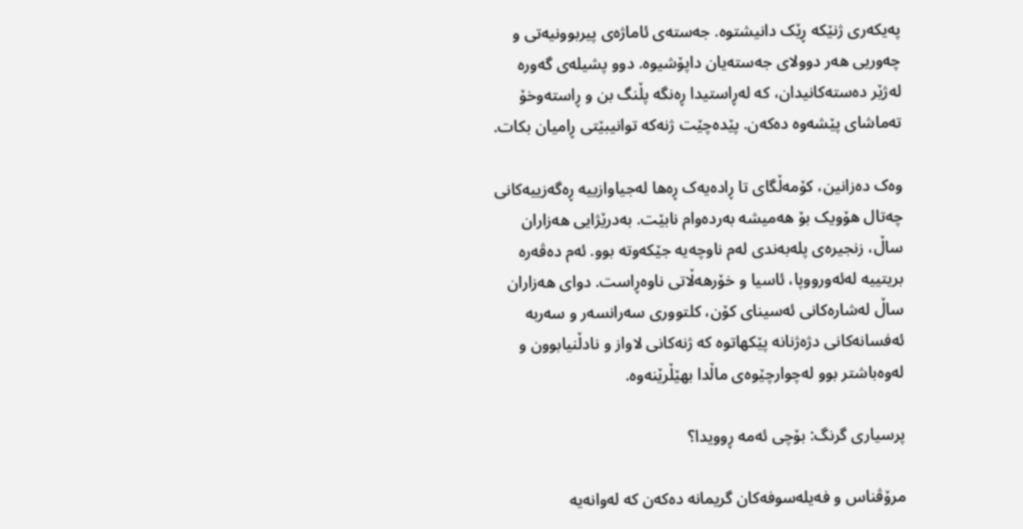پەیکەری ژنێکە ڕێک دانیشتوە. جەستەی ئاماژەی پیربوونیەتی و چەوریی هەر دوولای جەستەیان داپۆشیوە. دوو پشیلەی گەورە لەژێر دەستەکانیدان، کە لەڕاستیدا ڕەنگە پڵنگ بن و ڕاستەوخۆ تەماشای پێشەوە دەکەن. پێدەچێت ژنەکە توانیبێتی ڕامیان بکات.

وەک دەزانین، کۆمەڵگای تا ڕادەیەک ڕەها لەجیاوازییە ڕەگەزییەکانی چەتال هۆویک بۆ هەمیشە بەردەوام نابێت. بەدرێژایی هەزاران ساڵ، زنجیرەی پلەبەندی لەم ناوچەیە جێکەوتە بوو. ئەم دەڤەرە بریتییە لەئەورووپا، ئاسیا و خۆرهەڵاتی ناوەڕاست. دوای هەزاران ساڵ لەشارەکانی ئەسینای کۆن، کلتووری سەرانسەر و سەربە ئەفسانەکانی دژەژنانە پێکهاتوە کە ژنەکانی لاواز و نادڵنیابوون و لەوەباشتر بوو لەچوارچێوەی ماڵدا بهێڵرێنەوە.

پرسیاری گرنگ: بۆچی ئەمە ڕوویدا؟

مرۆڤناس و فەیلەسوفەکان گریمانە دەکەن کە لەوانەیە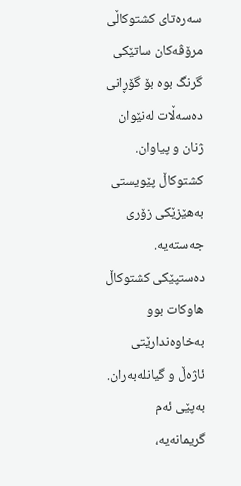سەرەتای کشتوکاڵی مرۆڤەکان ساتێکی گرنگ بوە بۆ گۆڕانی دەسەڵات لەنێوان ژنان و پیاوان. کشتوکاڵ پێویستی بەهێزێکی زۆری جەستەیە. دەستپێکی کشتوکاڵ هاوکات بوو بەخاوەندارێتی ئاژەڵ و گیانلەبەران. بەپێی ئەم گریمانەیە،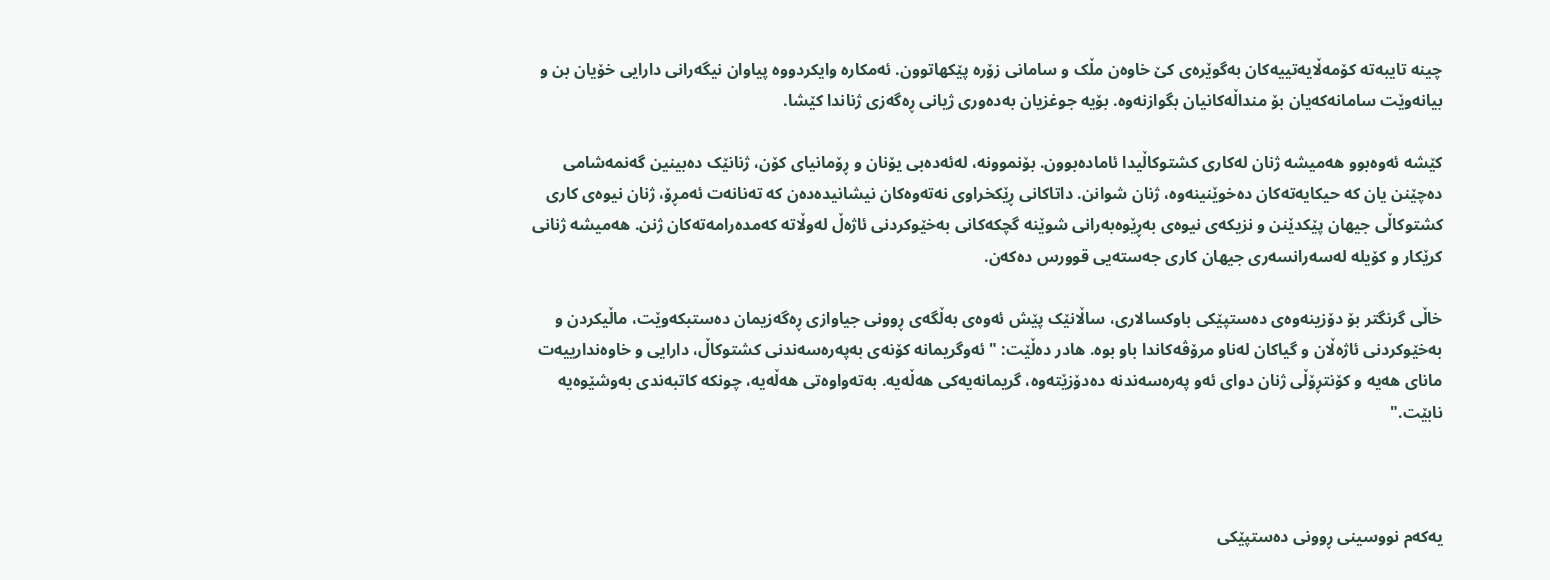چینە تایبەتە کۆمەڵایەتییەکان بەگوێرەی کێ خاوەن مڵک و سامانی زۆرە پێکهاتوون. ئەمکارە وایکردووە پیاوان نیگەرانی دارایی خۆیان بن و بیانەوێت سامانەکەیان بۆ منداڵەکانیان بگوازنەوە. بۆیە جوغزیان بەدەوری ژیانی ڕەگەزی ژناندا کێشا.

کێشە ئەوەبوو هەمیشە ژنان لەکاری کشتوکاڵیدا ئامادەبوون. بۆنموونە، لەئەدەبی یۆنان و ڕۆمانیای کۆن، ژنانێک دەبینین گەنمەشامی دەچێنن یان کە حیکایەتەکان دەخوێنینەوە، ژنان شوانن. داتاکانی ڕێکخراوی نەتەوەکان نیشانیدەدەن کە تەنانەت ئەمڕۆ، ژنان نیوەی کاری کشتوکاڵی جیهان پێکدێنن و نزیکەی نیوەی بەڕێوەبەرانی شوێنە گچکەکانی بەخێوکردنی ئاژەڵ لەوڵاتە کەمدەرامەتەکان ژنن. هەمیشە ژنانی کرێکار و کۆیلە لەسەرانسەری جیهان کاری جەستەیی قوورس دەکەن.

خاڵی گرنگتر بۆ دۆزینەوەی دەستپێکی باوکسالاری، ساڵانێک پێش ئەوەی بەڵگەی ڕوونی جیاوازی ڕەگەزیمان دەستبکەوێت، ماڵیکردن و بەخێوکردنی ئاژەڵان و گیاکان لەناو مرۆڤەکاندا باو بوە. هادر دەڵێت: "ئەوگریمانە کۆنەی بەپەرەسەندنی کشتوکاڵ، دارایی و خاوەندارییەت مانای هەیە و کۆنتڕۆڵی ژنان دوای ئەو پەرەسەندنە دەدۆزێتەوە، گریمانەیەکی هەڵەیە. بەتەواوەتی هەڵەیە، چونکە کاتبەندی بەوشێوەیە نابێت."



یەکەم نووسینی ڕوونی دەستپێکی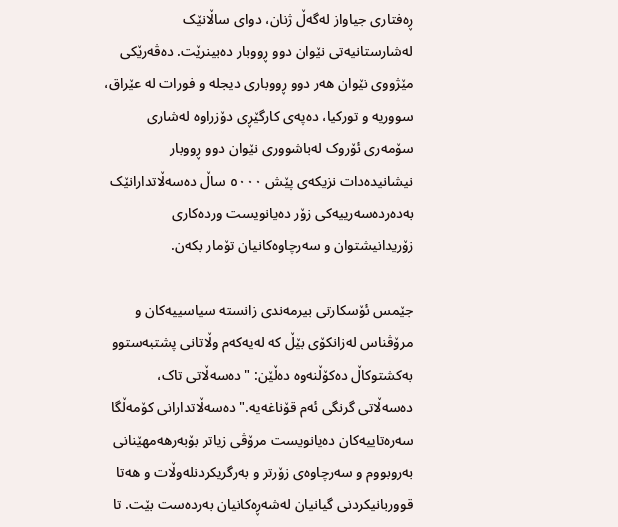ڕەفتاری جیاواز لەگەڵ ژنان، دوای ساڵانێک لەشارستانیەتی نێوان دوو ڕووبار دەبینرێت. دەڤەرێکی مێژووی نێوان هەر دوو ڕووباری دیجلە و فورات لە عێراق، سووریە و تورکیا، دەپەی کارگێڕی دۆزراوە لەشاری سۆمەری ئۆروک لەباشووری نێوان دوو ڕووبار نیشانیدەدات نزیکەی پێش ٥٠٠٠ ساڵ دەسەڵاتدارانێک بەدەردەسەرییەکی زۆر دەیانویست وردەکاری زۆریدانیشتوان و سەرچاوەکانیان تۆمار بکەن.

جێمس ئۆسکارتی بیرمەندی زانستە سیاسییەکان و مرۆڤناس لەزانکۆی بێڵ کە لەیەکەم وڵاتانی پشتبەستوو بەکشتوکاڵ دەکۆڵنەوە دەڵێن: "دەسەڵاتی تاک، دەسەڵاتی گرنگی ئەم قۆناغەیە." دەسەڵاتدارانی کۆمەڵگا سەرەتاییەکان دەیانویست مرۆڤی زیاتر بۆبەرهەمهێنانی بەروبووم و سەرچاوەی زۆرتر و بەرگریکردنلەوڵات و هەتا قووربانیکردنی گیانیان لەشەڕەکانیان بەردەست بێت. تا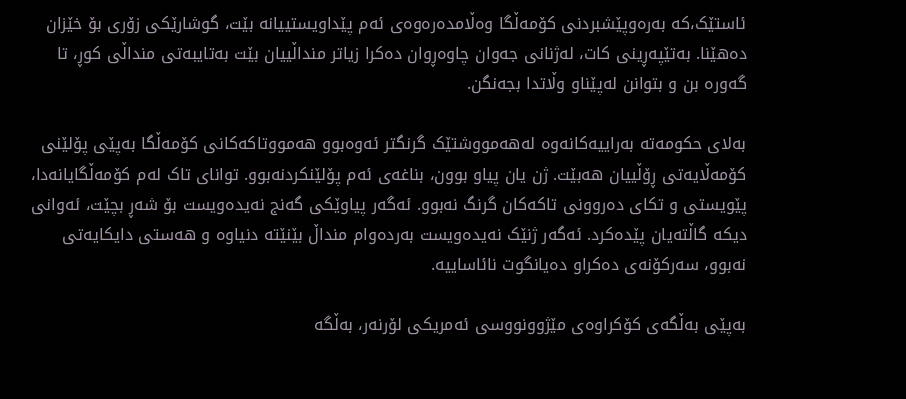ئاستێک،کە بەرەوپێشبردنی کۆمەڵگا وەڵامدەرەوەی ئەم پێداویستییانە بێت، گوشارێکی زۆری بۆ خێزان دەهێنا. بەتێپەڕینی کات، لەژنانی جەوان چاوەڕوان دەکرا زیاتر منداڵییان بێت بەتایبەتی منداڵی کوڕ، تا گەورە بن و بتوانن لەپێناو وڵاتدا بجەنگن.

بەلای حکومەتە بەراییەکانەوە لەهەمووشتێک گرنگتر ئەوەبوو هەمووتاکەکانی کۆمەڵگا بەپێی پۆلێنی کۆمەڵایەتی ڕۆڵییان هەبێت. ژن یان پیاو بوون، بناغەی ئەم پۆلێنکردنەبوو. توانای تاک لەم کۆمەڵگایانەدا، پێویستی و تکای دەروونی تاکەکان گرنگ نەبوو. ئەگەر پیاوێکی گەنج نەیدەویست بۆ شەڕ بچێت، ئەوانی دیکە گاڵتەیان پێدەکرد. ئەگەر ژنێک نەیدەویست بەردەوام منداڵ بێنێتە دنیاوە و هەستی دایکایەتی نەبوو، سەرکۆنەی دەکراو دەیانگوت نائاساییە.

بەپێی بەڵگەی کۆکراوەی مێژوونووسی ئەمریکی لۆرنەر، بەڵگە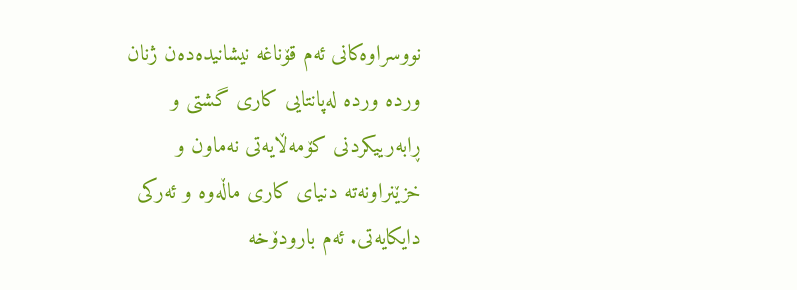نووسراوەکانی ئەم قۆناغە نیشانیدەدەن ژنان وردە وردە لەپانتایی کاری گشتی و ڕابەرییکردنی کۆمەڵایەتی نەماون و خزێنراونەتە دنیای کاری ماڵەوە و ئەرکی دایکایەتی. ئەم بارودۆخە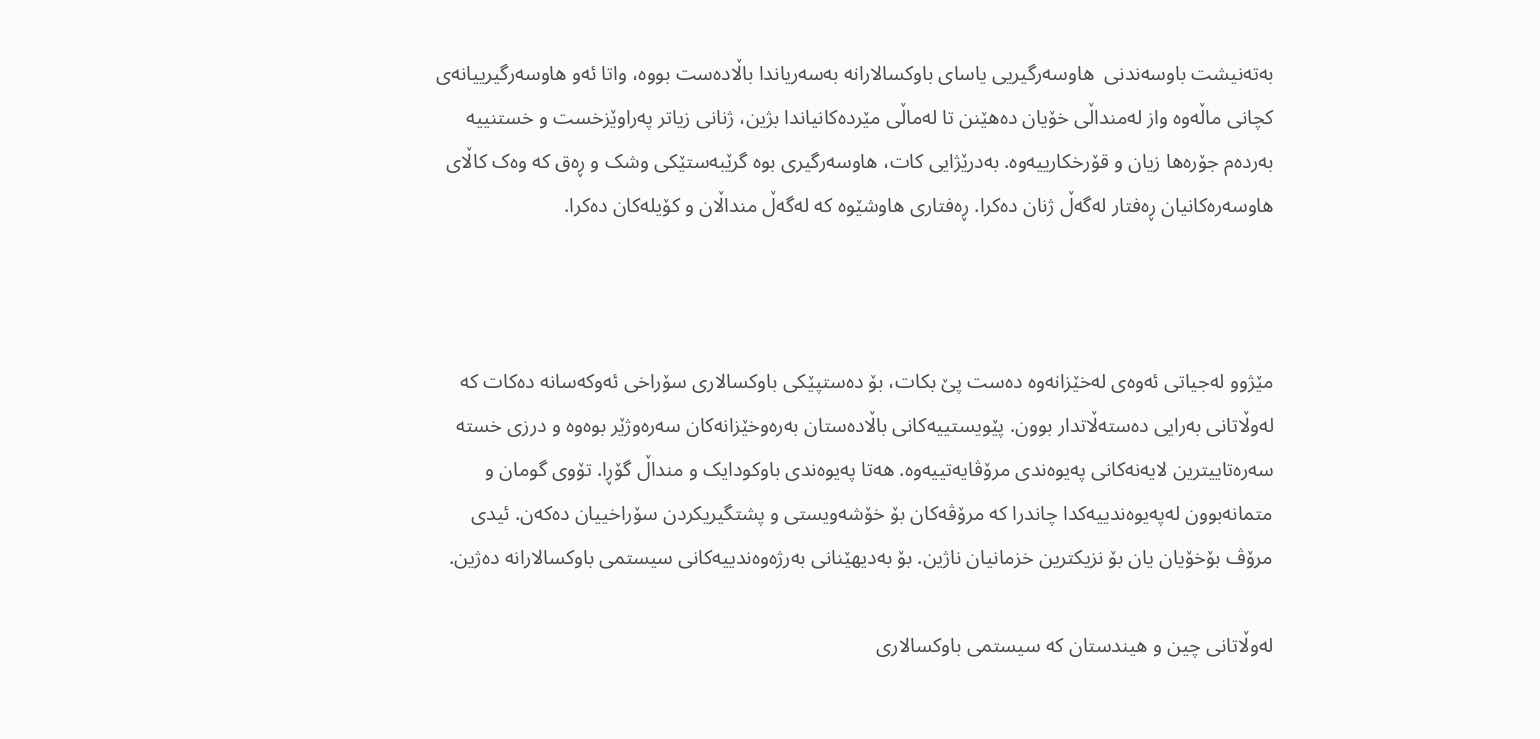بەتەنیشت باوسەندنی  هاوسەرگیریی یاسای باوکسالارانە بەسەریاندا باڵادەست بووە، واتا ئەو هاوسەرگیرییانەی کچانی ماڵەوە واز لەمنداڵی خۆیان دەهێنن تا لەماڵی مێردەکانیاندا بژین، ژنانی زیاتر پەراوێزخست و خستنییە بەردەم جۆرەها زیان و قۆرخکارییەوە. بەدرێژایی کات، هاوسەرگیری بوە گرێبەستێکی وشک و ڕەق کە وەک کاڵای هاوسەرەکانیان ڕەفتار لەگەڵ ژنان دەکرا. ڕەفتاری هاوشێوە کە لەگەڵ منداڵان و کۆیلەکان دەکرا.



مێژوو لەجیاتی ئەوەی لەخێزانەوە دەست پێ بکات، بۆ دەستپێکی باوکسالاری سۆراخی ئەوکەسانە دەکات کە لەوڵاتانی بەرایی دەستەڵاتدار بوون. پێویستییەکانی باڵادەستان بەرەوخێزانەکان سەرەوژێر بوەوە و درزی خستە سەرەتاییترین لایەنەکانی پەیوەندی مرۆڤایەتییەوە. هەتا پەیوەندی باوکودایک و منداڵ گۆڕا. تۆوی گومان و متمانەبوون لەپەیوەندییەکدا چاندرا کە مرۆڤەکان بۆ خۆشەویستی و پشتگیریکردن سۆراخییان دەکەن. ئیدی مرۆڤ بۆخۆیان یان بۆ نزیکترین خزمانیان ناژین. بۆ بەدیهێنانی بەرژەوەندییەکانی سیستمی باوکسالارانە دەژین.

لەوڵاتانی چین و هیندستان کە سیستمی باوکسالاری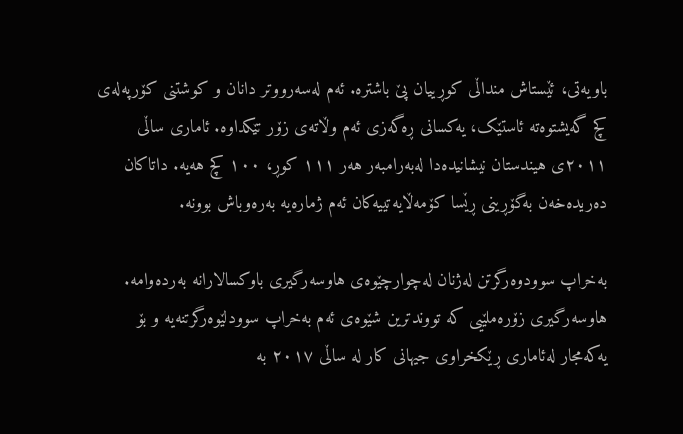باویەتی، ئێستاش منداڵی کوڕییان پێ باشترە. ئەم لەسەرووتر دانان و کوشتنی کۆرپەلەی کچ گەیشتوەتە ئاستێک، یەکسانی ڕەگەزی ئەم وڵاتەی زۆر تێکداوە. ئاماری ساڵی ٢٠١١ی هیندستان نیشانیدەدا لەبەرامبەر هەر ١١١ کوڕ، ١٠٠ کچ هەیە. داتاکان دەریدەخەن بەگۆڕینی ڕێسا کۆمەڵایەتییەکان ئەم ژمارەیە بەرەوباش بوونە.

بەخراپ سوودوەرگرتن لەژنان لەچوارچێوەی هاوسەرگیری باوکسالارانە بەردەوامە. هاوسەرگیری زۆرەملێیی کە تووندترین شێوەی ئەم بەخراپ سوودلێوەرگرتنەیە و بۆ یەکەمجار لەئاماری ڕێکخراوی جیهانی کار لە ساڵی ٢٠١٧ بە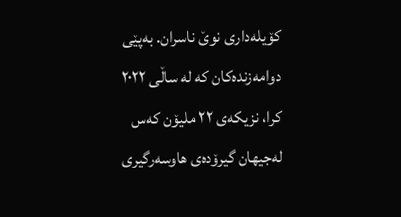کۆیلەداری نوێ ناسران. بەپێی دوامەزندەکان کە لە ساڵی ٢٠٢٢ کرا، نزیکەی ٢٢ ملیۆن کەس لەجیهان گیرۆدەی هاوسەرگیری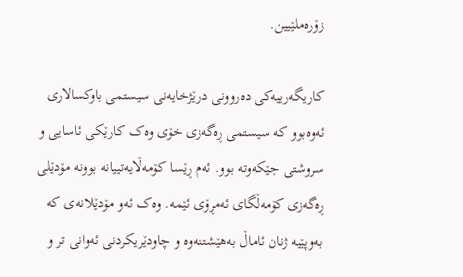زۆرەملێیین.

کاریگەرییەکی دەروونی درێژخایەنی سیستمی باوکسالاری ئەوەبوو کە سیستمی ڕەگەزی خۆی وەک کارێکی ئاسایی و سروشتی جێکەوتە بوو. ئەم ڕێسا کۆمەڵایەتییانە بوونە مۆدێلی ڕەگەزی کۆمەڵگای ئەمڕۆی ئێمە. وەک ئەو مۆدێلانەی کە بەوپێیە ژنان ئاماڵ بەهێشتنەوە و چاودێریکردنی ئەوانی تر و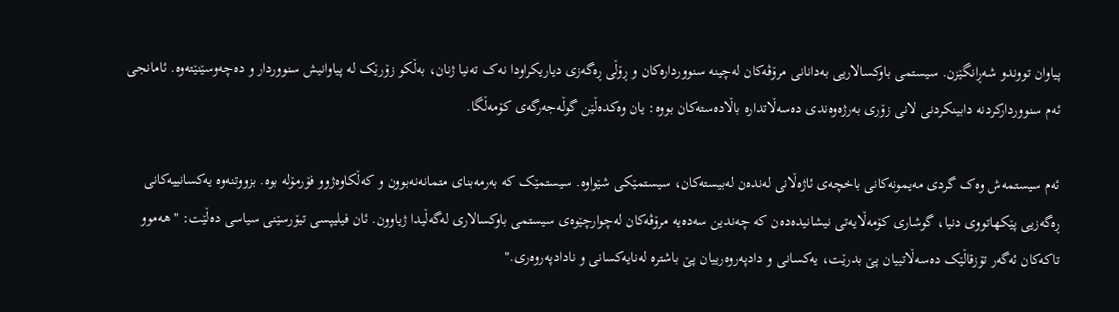پیاوان تووندو شەڕانگێزن. سیستمی باوکسالاریی بەدانانی مرۆڤەکان لەچینە سنووردارەکان و ڕۆڵی ڕەگەزی دیاریکراودا نەک تەنیا ژنان، بەڵکو زۆرێک لە پیاوانیش سنووردار و دەچەوسێنێتەوە. ئامانجی ئەم سنووردارکردنە دابینکردنی لانی زۆری بەرژەوەندی دەسەڵاتدارە باڵادەستەکان بووە: یان وەکدەڵێن گوڵەجەرگەی کۆمەڵگا.

ئەم سیستمەش وەک گردی مەیمونەکانی باخچەی ئاژەڵانی لەندەن لەبیستەکان، سیستمێکی شێواوە. سیستمێک کە بەرمەبنای متمانەنەبوون و کەڵکاوەژوو فۆرمۆلە بوە. بزووتنەوە یەکسانییەکانی ڕەگەزیی پێکهاتووی دنیا، گوشاری کۆمەڵایەتی نیشانیدەدەن کە چەندین سەدەیە مرۆڤەکان لەچوارچێوەی سیستمی باوکسالاری لەگەڵیدا ژیاوون. ئان فیلیپسی تیۆرسێنی سیاسی دەڵێت: "هەموو تاکەکان ئەگەر تۆزقاڵێک دەسەڵاتییان پێ بدرێت، یەکسانی و دادپەروەرییان پێ باشترە لەنایەکسانی و نادادپەروەری."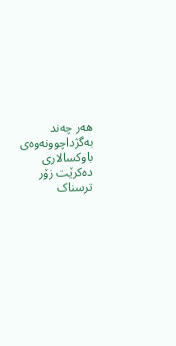هەر چەند بەگژداچوونەوەی باوکسالاری دەکرێت زۆر ترسناک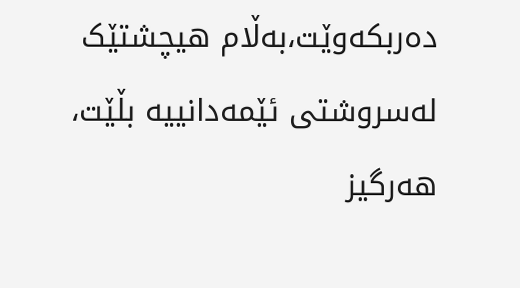دەربکەوێت،بەڵام هیچشتێک لەسروشتی ئێمەدانییە بڵێت، هەرگیز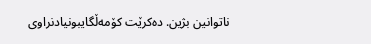ناتوانین بژین. دەکرێت کۆمەڵگایبونیادنراوی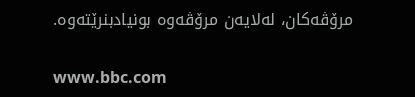مرۆڤەکان، لەلایەن مرۆڤەوە بونیادبنرێتەوە.

www.bbc.com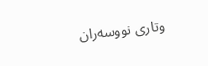وتاری نووسەران